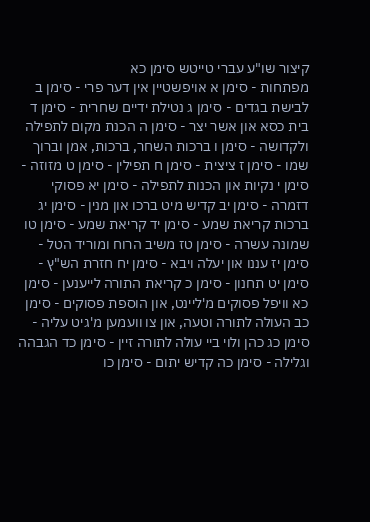קיצור שו"ע עברי טייטש סימן כא
מפתחות - סימן א אויפשטיין אין דער פרי - סימן ב לבישת בגדים - סימן ג נטילת ידיים שחרית - סימן ד בית כסא און אשר יצר - סימן ה הכנת מקום לתפילה ולקדושה - סימן ו ברכות השחר, ברכות, אמן וברוך שמו - סימן ז ציצית - סימן ח תפילין - סימן ט מזוזה - סימן י נקיות און הכנות לתפילה - סימן יא פסוקי דזמרה - סימן יב קדיש מיט ברכו און מנין - סימן יג ברכות קריאת שמע - סימן יד קריאת שמע - סימן טו שמונה עשרה - סימן טז משיב הרוח ומוריד הטל - סימן יז עננו און יעלה ויבא - סימן יח חזרת הש"ץ - סימן יט תחנון - סימן כ קריאת התורה לייענען - סימן כא וויפל פסוקים מ'ליינט, און הוספת פסוקים - סימן כב העולה לתורה וטעה, און צו וועמען מ'גיט עליה - סימן כג כהן ולוי ביי עולה לתורה זיין - סימן כד הגבהה וגלילה - סימן כה קדיש יתום - סימן כו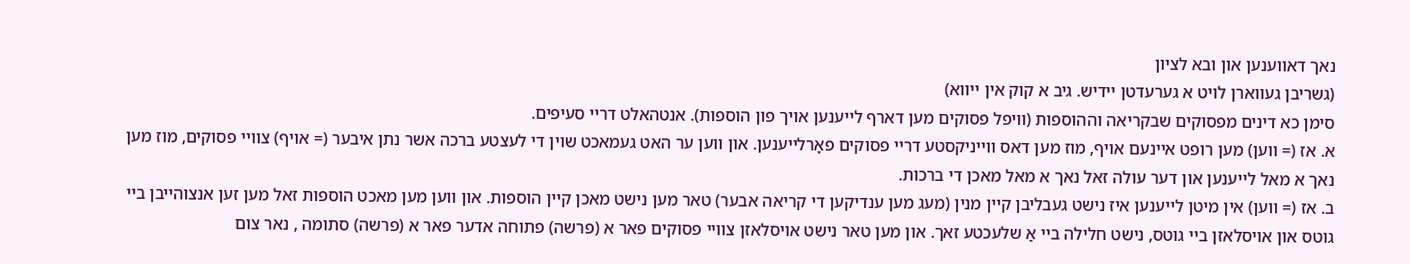נאך דאווענען און ובא לציון
(גשריבן געווארן לויט א גערעדטן יידיש. גיב א קוק אין ייווא)
סימן כא דינים מפסוקים שבקריאה וההוספות (וויפל פסוקים מען דארף לייענען אויך פון הוספות). אנטהאלט דריי סעיפים.
א. אז (= ווען) מען רופט איינעם אויף, מוז מען דאס ווייניקסטע דריי פסוקים פאָרלייענען. און ווען ער האט געמאכט שוין די לעצטע ברכה אשר נתן איבער (= אויף) צוויי פסוקים, מוז מען נאך א מאל לייענען און דער עולה זאל נאך א מאל מאכן די ברכות.
ב. אז (= ווען) אין מיטן לייענען איז נישט געבליבן קיין מנין (מעג מען ענדיקען די קריאה אבער) טאר מען נישט מאכן קיין הוספות. און ווען מען מאכט הוספות זאל מען זען אנצוהייבן ביי גוטס און אויסלאזן ביי גוטס, נישט חלילה ביי אַ שלעכטע זאך. און מען טאר נישט אויסלאזן צוויי פסוקים פאר א (פרשה) פתוחה אדער פאר א (פרשה) סתומה , נאר צום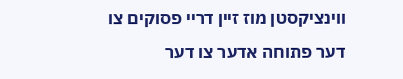ווינציקסטן מוז זיין דריי פסוקים צו דער פתוחה אדער צו דער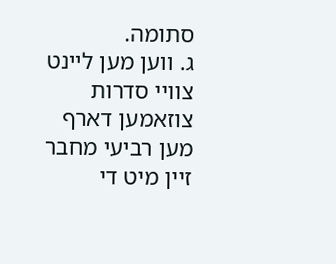סתומה.
ג. ווען מען ליינט צוויי סדרות צוזאמען דארף מען רביעי מחבר זיין מיט די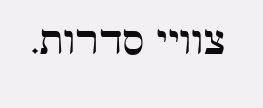צוויי סדרות.